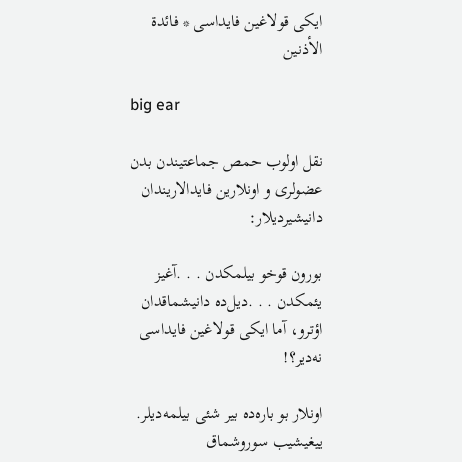ایکی قولاغین فایداسی * فائدة الأذنين

big ear

نقل اولوب حمص جماعتیندن بدن عضولری و اونلارین فایدالاریندان دانیشیردیلار:

بورون قوخو بیلمکدن . . .آغیز یئمکدن . . .دیل‌ده دانیشماقدان اؤترو، آما ایکی قولاغین فایداسی نه‌دیر؟!

اونلار بو باره‌ده بیر شئی بیلمه‌دیلر. ییغیشیب سوروشماق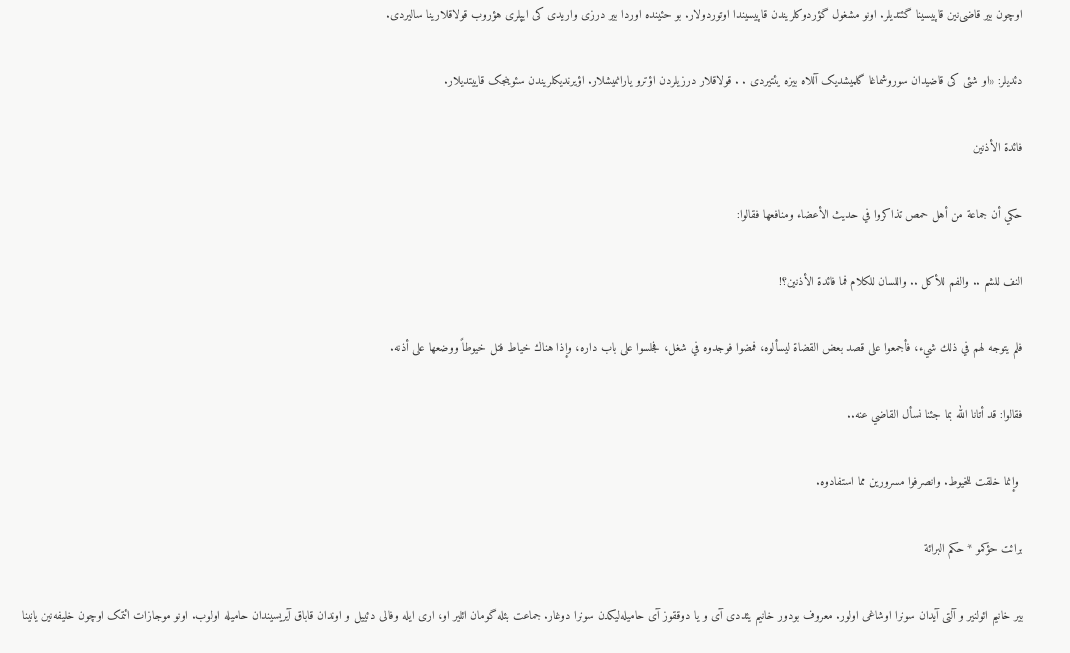اوچون بیر قاضی‌نین قاپیسینا گئتدیلر. اونو مشغول گؤردوکلریندن قاپیسیندا اوتوردولار. بو حئینده اوردا بیر درزی واریدی کی ایپلری هؤروب قولاقلارینا سالیردی.

دئدیلر: «او شئی کی قاضیدان سوروشماغا گلمیشدیک آللاه بیزه یئتیردی . . قولاقلار درزیلردن اؤترو یارانمیشلار. اؤیرندیکلریندن سئوینجک قاییتدیلار.

فائدة الأذنين

حكي أن جماعة من أهل حمص تذاكروا في حديث الأعضاء ومنافعها فقالوا:

النف للشم .. والفم للأكل .. واللسان للكلام فما فائدة الأذنين؟!

فلم يتوجه لهم في ذلك شيء، فأجمعوا على قصد بعض القضاة ليسألوه، فمضوا فوجدوه في شغل، فجلسوا على باب داره، وإذا هناك خياط فتل خيوطاً ووضعها على أذنه.

فقالوا: قد أتانا الله بما جئنا نسأل القاضي عنه..

 وإنما خلقت للخيوط. وانصرفوا مسرورين مما استفادوه.

برائت حؤکمو * حكم البرائة

بیر خانیم ائولنیر و آلتی آیدان سونرا اوشاغی اولور. معروف بودور خانیم یئددی آی و یا دوققوز آی حامیله‌لیکدن سونرا دوغار. جماعت بئله گومان ائلیر او، اری ایله وفالی دئییل و اوندان قاباق آیریسیندان حامیله اولوب. اونو موجازات ائتمک اوچون خلیفه‌نین یانینا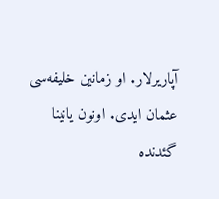آپاریرلار. او زمانین خلیفه‌سی عثمان ایدی. اونون یانینا گئدنده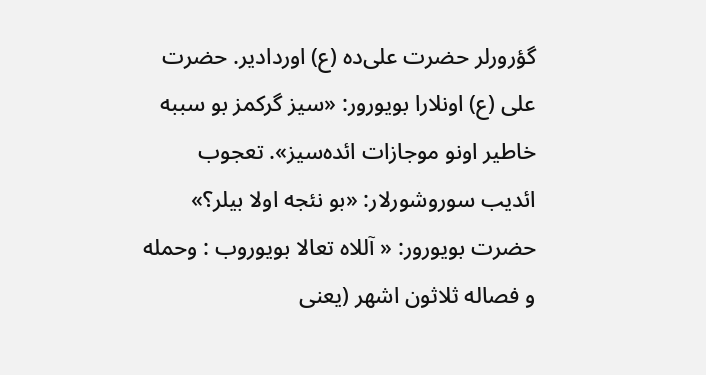گؤرورلر حضرت علی‌ده (ع) اوردادیر. حضرت علی (ع) اونلارا بویورور: «سیز گرکمز بو سببه خاطیر اونو موجازات ائده‌سیز». تعجوب ائدیب سوروشورلار: «بو نئجه اولا بیلر؟» حضرت بویورور: « آللاه تعالا بویوروب : وحمله و فصاله ثلاثون اشهر (یعنی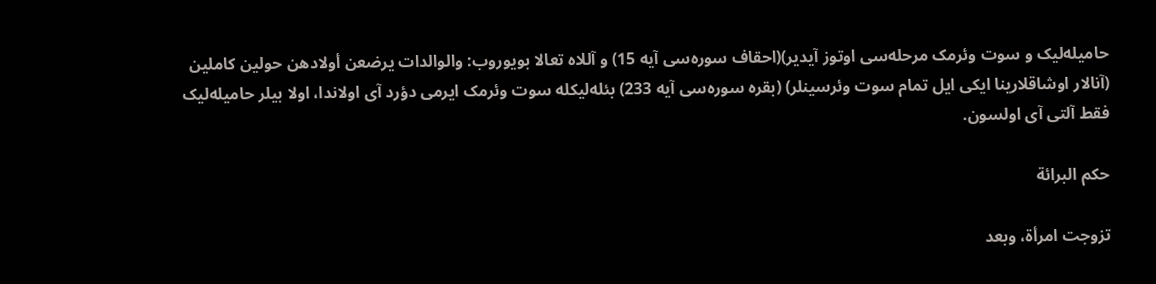حامیله‌لیک و سوت وئرمک مرحله‌سی اوتوز آیدیر)(احقاف سوره‌سی آیه 15) و آللاه تعالا بویوروب: والوالدات يرضعن أولادهن حولين كاملين (آنالار اوشاقلارینا ایکی ایل تمام سوت وئرسینلر) (بقره سوره‌سی آیه 233) بئله‌لیکله سوت وئرمک ایرمی دؤرد آی اولاندا، اولا بیلر حامیله‌لیک فقط آلتی آی اولسون.

حكم البرائة

تزوجت امرأة، وبعد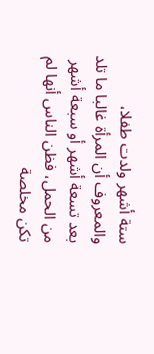ستة أشهر ولدت طفلا، والمعروف أن المرأة غالبا ما تلد بعد تسعة أشهر أو سبعة أشهر من الحمل، فظن الناس أنها لم تكن مخلصة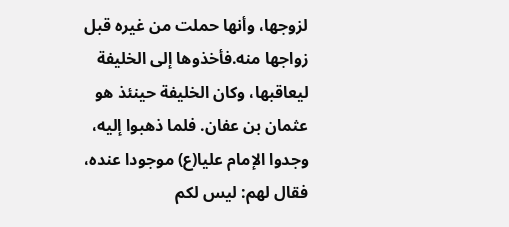لزوجها، وأنها حملت من غيره قبل زواجها منه.فأخذوها إلى الخليفة ليعاقبها، وكان الخليفة حينئذ هو عثمان بن عفان. فلما ذهبوا إليه، وجدوا الإمام عليا(ع) موجودا عنده، فقال لهم: ليس لكم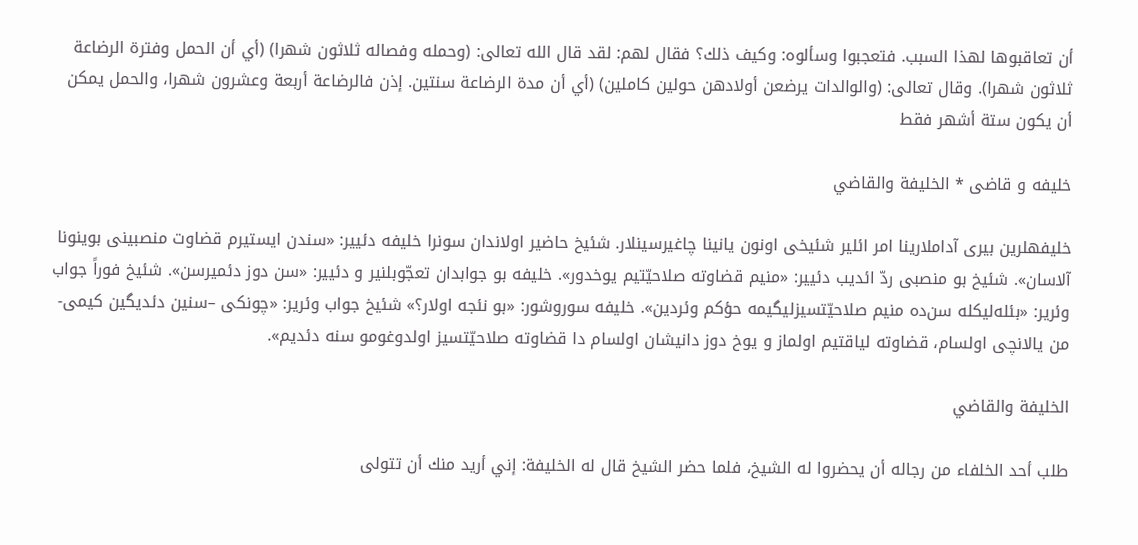أن تعاقبوها لهذا السبب. فتعجبوا وسألوه: وكيف ذلك؟ فقال لهم: لقد قال الله تعالى: (وحمله وفصاله ثلاثون شهرا) (أي أن الحمل وفترة الرضاعة ثلاثون شهرا). وقال تعالى: (والوالدات يرضعن أولادهن حولين كاملين) (أي أن مدة الرضاعة سنتين. إذن فالرضاعة أربعة وعشرون شهرا، والحمل يمكن أن يكون ستة أشهر فقط

خلیفه و قاضی * الخليفة والقاضي

خلیفهلرین بیری آداملارینا امر ائلیر شئیخی اونون یانینا چاغیرسینلار. شئیخ حاضیر اولاندان سونرا خلیفه دئییر: «سندن ایستیرم قضاوت منصبینی بوینونا آلاسان». شئیخ بو منصبی ردّ ائدیب دئییر: «منیم قضاوته صلاحیّتیم یوخدور». خلیفه بو جوابدان تعجّوبلنیر و دئییر: «سن دوز دئمیرسن». شئیخ فوراً جواب وئریر: «بئله‌لیکله سن‌‌ده منیم صلاحیّتسیزلیگیمه حؤکم وئردین». خلیفه سوروشور: «بو نئجه اولار؟» شئیخ جواب وئریر: «چونکی –سنین دئدیگین کیمی- من یالانچی اولسام، قضاوته لیاقتیم اولماز و یوخ دوز دانیشان اولسام دا قضاوته صلاحیّتسیز اولدوغومو سنه دئدیم».

الخليفة والقاضي

طلب أحد الخلفاء من رجاله أن يحضروا له الشیخ، فلما حضر الشیخ قال له الخليفة: إني أريد منك أن تتولى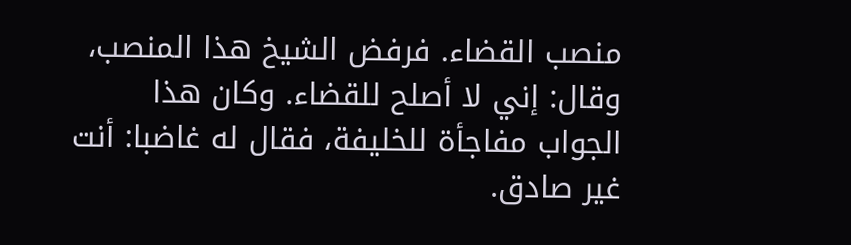منصب القضاء. فرفض الشیخ هذا المنصب، وقال: إني لا أصلح للقضاء. وكان هذا الجواب مفاجأة للخليفة، فقال له غاضبا: أنت غير صادق.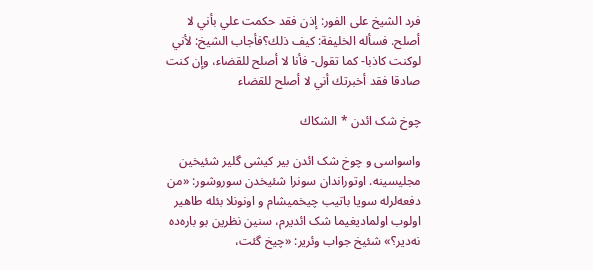فرد الشیخ على الفور: إذن فقد حكمت علي بأني لا أصلح. فسأله الخليفة: كيف ذلك؟فأجاب الشیخ: لأني لوكنت كاذبا- كما تقول- فأنا لا أصلح للقضاء، وإن كنت صادقا فقد أخبرتك أني لا أصلح للقضاء

چوخ شک ائدن * الشكاك

واسواسی و چوخ شک ائدن بیر کیشی گلیر شئیخین مجلیسینه. اوتوراندان سونرا شئیخدن سوروشور: «من دفعه‌لرله سویا باتیب چیخمیشام و اونونلا بئله طاهیر اولوب اولمادیغیما شک ائدیرم، سنین نظرین بو باره‌ده نه‌دیر؟» شئیخ جواب وئریر: «چیخ گئت،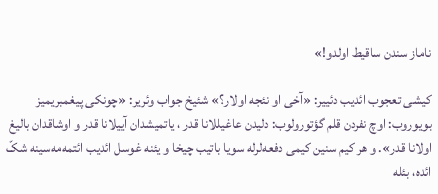ناماز سندن ساقیط اولدو!»

کیشی تعجوب ائدیب دئییر: «آخی او نئجه اولار؟» شئیخ جواب وئریر: «چونکی پیغمبریمیز بویوروب: اوچ نفردن قلم گؤتورولوب: دلیدن عاغیللانا قدر ، یاتمیشدان آییلانا قدر و اوشاقدان بالیغ اولانا قدر». و هر کیم سنین کیمی دفعه‌لرله سویا باتیب چیخا و یئنه غوسل ائدیب ائتمه‌مه‌سینه شکّ ائده، بئله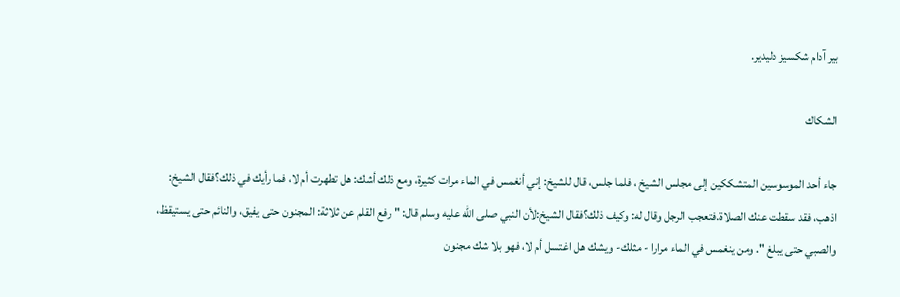بیر آدام شکسیز دلیدیر.

الشكاك

جاء أحد الموسوسين المتشككين إلى مجلس الشیخ ، فلما جلس، قال للشیخ: إني أنغمس في الماء مرات كثيرة، ومع ذلك أشك: هل تطهرت أم لا، فما رأيك في ذلك؟فقال الشیخ: اذهب، فقد سقطت عنك الصلاة.فتعجب الرجل وقال له: وكيف ذلك؟فقال الشیخ:لأن النبي صلى الله عليه وسلم قال: " رفع القلم عن ثلاثة: المجنون حتى يفيق، والنائم حتى يستيقظ، والصبي حتى يبلغ ". ومن ينغمس في الماء مرارا - مثلك- ويشك هل اغتسل أم لا، فهو بلا شك مجنون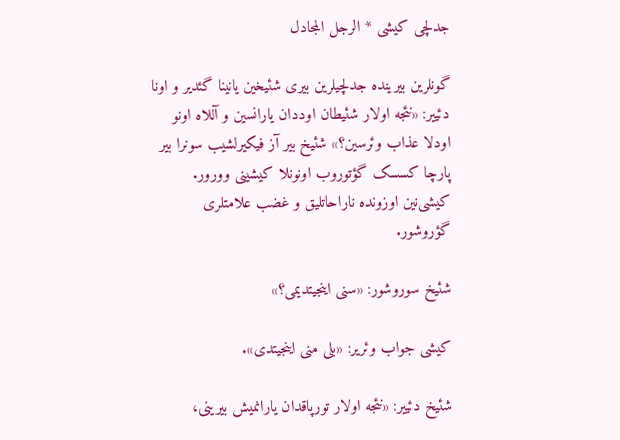جدلچی کیشی * الرجل المجادل

گونلرین بیرینده جدلچیلرین بیری شئیخین یانینا گئدیر و اونا دئییر: «نئجه اولار شئیطان اوددان یارانسین و آللاه اونو اودلا عذاب وئرسین؟» شئیخ بیر آز فیکیرلشیب سونرا بیر پارچا کسسک گؤتوروب اونونلا کیشینی وورور. کیشی‌نین اوزونده ناراحاتلیق و غضب علامتلری گؤروشور.

شئیخ سوروشور: «سنی اینجیتدیمی؟»

کیشی جواب وئریر: «بلی منی اینجیتدی».

شئیخ دئییر: «نئجه اولار تورپاقدان یارانمیش بیرینی،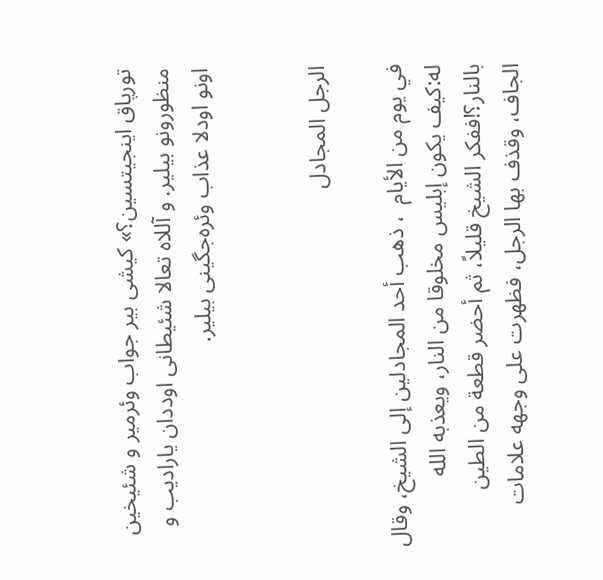تورپاق اینجیتسین؟» کیشی بیر جواب وئرمیر و شئیخین منظورونو بیلیر. و آللاه تعالا شئیطانی اوددان یارادیب و اونو اودلا عذاب وئره‌جگینی بیلیر.


الرجل المجادل

في يوم من الأيام  ، ذهب أحد المجادلين إلى الشیخ، وقال له:كيف يكون إبليس مخلوقا من النار، ويعذبه الله بالنار؟!ففكر الشیخ قليلاً، ثم أحضر قطعة من الطين الجاف، وقذف بها الرجل، فظهرت على وجهه علامات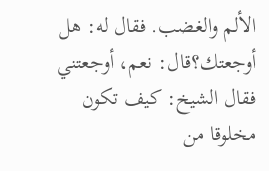الألم والغضب. فقال له: هل أوجعتك؟قال: نعم، أوجعتني فقال الشیخ: كيف تكون مخلوقا من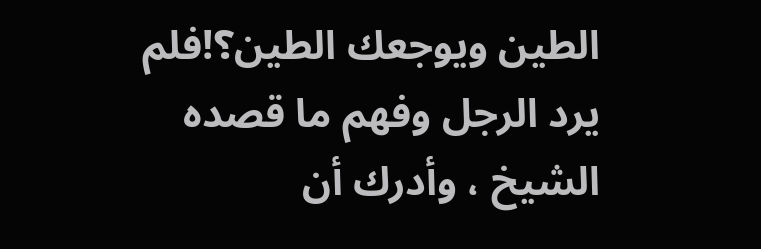الطين ويوجعك الطين؟!فلم يرد الرجل وفهم ما قصده الشیخ ، وأدرك أن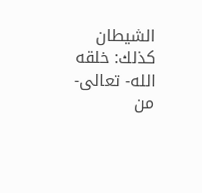الشيطان كذلك: خلقه الله- تعالى- من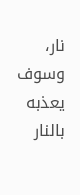نار، وسوف يعذبه بالنار